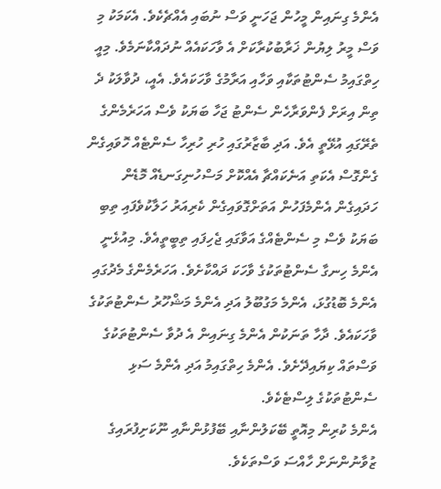އެންމެ ގިނައިން މީހުން ޖަހަނީ ވަސް ނުބައި އެއްޗެކެވެ. އެކަމަކު މި ވަސް މީރު ލިޔުން ޚަރާބުކުރާކަށް އެ ވާހަކައެއް ނުދައްކާނަމެވެ. މިއީ ހިތްގައިމު ސެންޓުތަކާއި ވަހާއި އަރާމުގެ ވާހަކައެވެ. އެއީ، ދުވާލަކު ދެ ތިން އިރަށް ފެންވަރާހެން ސެންޓު ޖަހާ ބަޔަކު ވެސް އަހަރެމެންގެ ތެރޭގައި އުޅޭތީ އެވެ. އަދި ބާޒާރުގައި ހުރި ހުރިހާ ސެންޓެއް ހޮވައިގެން ގެންގޮސް އެކަތި އަނެކައްޗާ އެއްކޮށް މަސްހުނިގަނޑެއް މޮޑެން ހަދައިގެން އެންމެފަހުން އަތަށްގޮވައިގެން ކެރިއަރު ހަލާކުވެފައި ތިބި ބަޔަކު ވެސް މި ސެންޓެއްގެ އަވާގައި ޖެހިފައި ތިބީތީއެވެ. މިއުޅެނީ އެންމެ ހިނގާ ސެންޓުތަކުގެ ވާހަކަ ދައްކާށެވެ. އަހަރެމެންގެ މެދުގައި އެންމެ ބޮޑުގުޅަ، އެންމެ މަގުބޫލު އަދި އެންމެ މަޝްހޫރު ސެންޓުތަކުގެ ވާހަކައެވެ. ދާހާ ތަނަކުން އެންމެ ގިނައިން އެ ދުވާ ސެންޓުތަކުގެ ވަސްތައް ކިޔައިދޭށެވެ. އެންމެ ހިތްގައިމު އަދި އެންމެ ސަޅި ސެންޓުތަކުގެ ލިސްޓެކެވެ.
އެންމެ ކުރިން މިއޮތީ ބޭކަލުންނާއި ބޭފުޅުންނާއި ނޫކަށިފުރައިގެ ޒުވާނުންނަށް ހާއްސަ ވަސްތަކެވެ.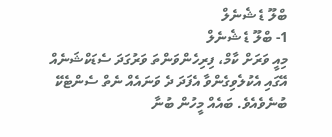ބްލޫ ޑެ ޝެނެލް
1- ބްލޫ ޑެ ޝެނެލް
މިއީ ވަރަށް ކާމް، ފިރިހެންވަންތަ ވަރުގަދަ ސެޑަކްޝަނެއް އޭގައި އެކުލެވިގެންވާ އެފަދަ ދެ ވަނައެއް ނެތް ސެންޓެކޭ ބުނެވެއެވެ. ބައެއް މީހުން ބުނާ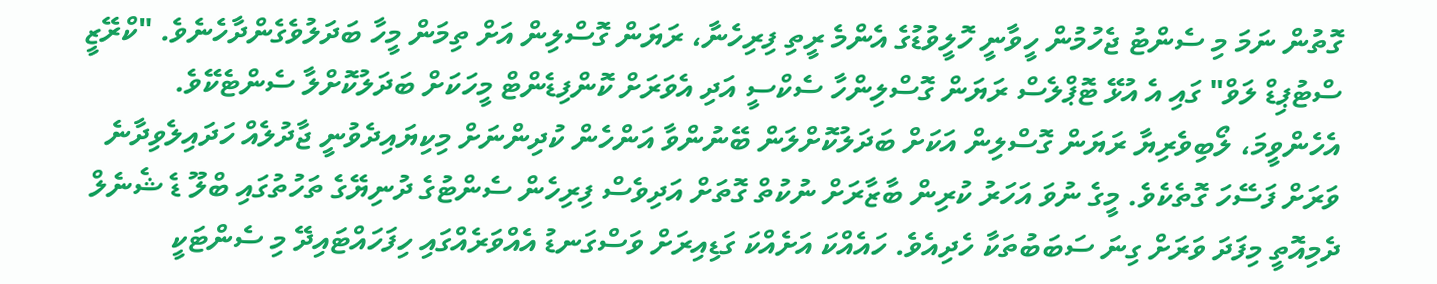ގޮތުން ނަމަ މި ސެންޓު ޖެހުމުން ހީވާނީ ހޮލީވުޑުގެ އެންމެ ރީތި ފިރިހެނާ، ރަޔަން ގޮސްލިން އަށް ތިމަން މީހާ ބަދަލުވެގެންދާހެނެވެ. "ކްރޭޒީ ސްޓުޕިޑް ލަވް" ގައި އެ އުޅޭ ޓޮޕްލެސް ރަޔަން ގޮސްލިންހާ ސެކްސީ އަދި އެވަރަށް ކޮންފިޑެންޓް މީހަކަށް ބަދަލުކޮށްލާ ސެންޓެކޭވެ. އެހެންވީމަ، ލޯބިވެރިޔާ ރަޔަން ގޮސްލިން އަކަށް ބަދަލުކޮށްލަން ބޭނުންވާ އަންހެން ކުދިންނަށް މިކިޔައިދެވުނީ ޖާދުލެއް ހަދައިލެވިދާނެ ވަރަށް ފަސޭހަ ގޮތެކެވެ. މީގެ ނުވަ އަހަރު ކުރިން ބާޒާރަށް ނުކުތް ގޮތަށް އަދިވެސް ފިރިހެން ސެންޓުގެ ދުނިޔޭގެ ތަހުތުގައި ބްލޫ ޑެ ޝެނެލް ދެމިއޮތީ މިފަދަ ވަރަށް ގިނަ ސަބަބުތަކާ ހެދިއެވެ. ހައެއްކަ އަށެއްކަ ގަޑިއިރަށް ވަސްގަނޑު އެއްވަރެއްގައި ހިފަހައްޓައިދޭ މި ސެންޓަކީ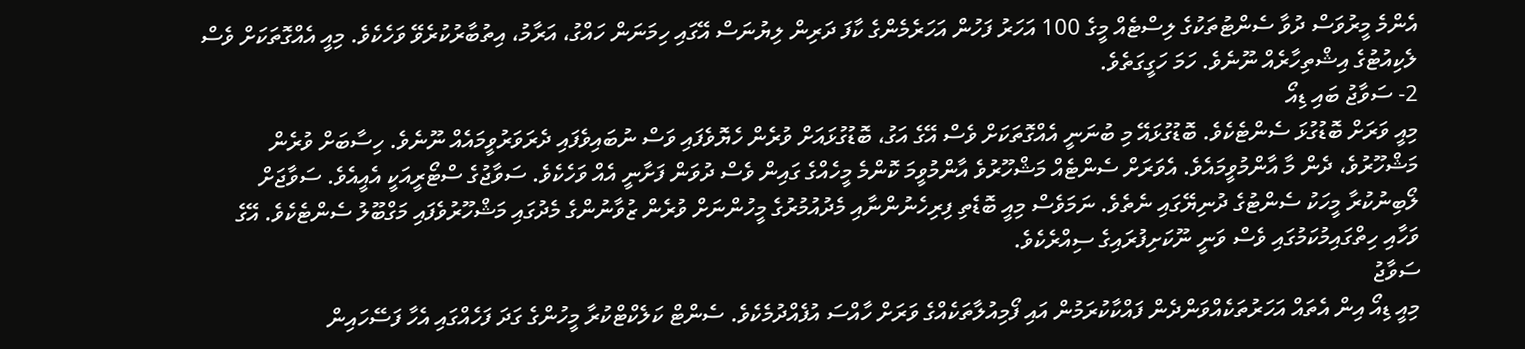އެންމެ މީރުވަސް ދުވާ ސެންޓުތަކުގެ ލިސްޓެއް މީގެ 100 އަހަރު ފަހުން އަހަރެމެންގެ ކާފަ ދަރިން ލިޔުނަސް އޭގައި ހިމަނަން ހައްގު، އަރާމު، އިތުބާރުކުރެވޭ ވަހެކެވެ. މިއީ އެއްގޮތަކަށް ވެސް ލެކިއުޓުގެ އިޝްތިހާރެއް ނޫނެވެ. ހަމަ ހަގީގަތެވެ.
2- ސަވާޖު ބައި ޑިއޯ
މިއީ ވަރަށް ބޮޑުގުޅަ ސެންޓެކެވެ. ބޮޑުގުޅައޭ މި ބުނަނީ އެއްގޮތަކަށް ވެސް އޭގެ އަގު، ބޮޑުގުޅައަށް ވުރެން ހެޔޮވެފައި ވަސް ނުބައިވެފައި ދެރަވަރުވީމައެއް ނޫނެވެ. ހިސާބަށް ވުރެން މަޝްހޫރުވެ، ދެން މާ އާންމުވީމައެވެ. އެވަރަށް ސެންޓެއް މަޝްހޫރުވެ އާންމުވީމަ ކޮންމެ މީހެއްގެ ގައިން ވެސް ދުވަން ފަށާނީ އެއް ވަހެކެވެ. ސަވާޖުގެ ސްޓޯރީއަކީ އެއީއެވެ. ސަވާޖަށް ލޯބިނުކުރާ މީހަކު ސެންޓުގެ ދުނިޔޭގައި ނެތެވެ. ނަމަވެސް މިއީ ބޮޑެތި ފިރިހެނުންނާއި މެދުއުމުރުގެ މީހުންނަށް ވުރެން ޒުވާނުންގެ މެދުގައި މަޝްހޫރުވެފައި މަގްބޫލު ސެންޓެކެވެ. އޭގެ ވަހާއި ހިތްގައިމުކަމުގައި ވެސް ވަނީ ނޫކަށިފުރައިގެ ސިއްރެކެވެ.
ސަވާޖު
މިއީ ޑިއޯ އިން އެތައް އަހަރުތަކެއްވަންދެން ފައްކާކުރަމުން އައި ފޯމިއުލާތަކެއްގެ ވަރަށް ހާއްސަ އުފެއްދުމެކެވެ. ސެންޓް ކަލެކްޓްކުރާ މީހުންގެ ގަދަ ފަހެއްގައި އެހާ ފަސޭހައިން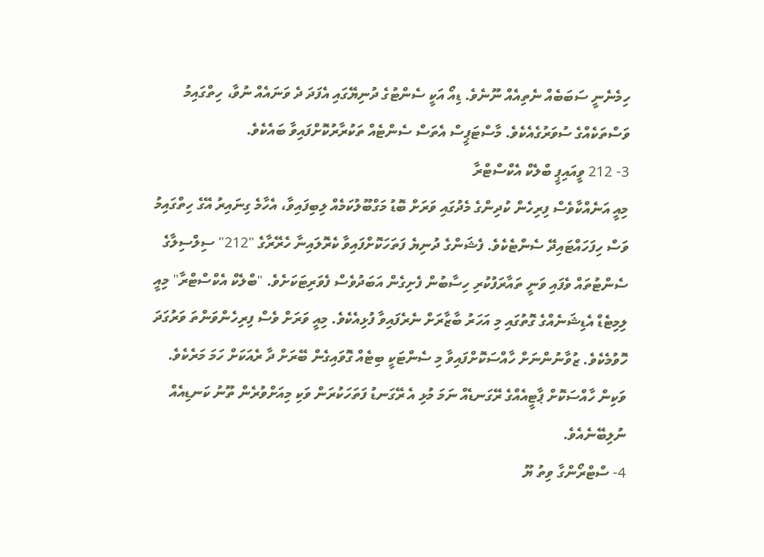ހިމެނެނީ ސަބަބެއް ނެތިއެއް ނޫނެވެ. ޑިއޯ އަކީ ސެންޓުގެ ދުނިޔޭގައި އެފަދަ ދެ ވަނައެއް ނުވާ، ހިތްގައިމު ވަސްތަކެއްގެ ސުވަރުގެއެކެވެ. މާސްޓަޕީސް އެތަސް ސެންޓެއް ތަކުރާރުކޮށްފައިވާ ބައެކެވެ.
3- 212 ވީއައިޕީ ބްލެކް އެކްސްޓްރާ
މިއީ އަނެއްކާވެސް ފިރިހެން ކުދިންގެ މެދުގައި ވަރަށް ބޮޑު މަގްބޫލުކަމެއް ލިބިފައިވާ، އެހާމެ ގިނައިރު އޭގެ ހިތްގައިމު ވަސް ހިފަހައްޓައިދޭ ސެންޓެކެވެ. ފެޝަންގެ ދުނިޔެ ފަތަހަކޮށްފައިވާ ކެރޮލައިނާ ހެރޭރާގެ "212" ސިލްސިލާގެ ސެންޓުތައް ވެފައި ވަނީ ތައާރަފުކުރި ހިސާބުން ފެށިގެން އަބަދުވެސް ފެވަރިޓަކަށެވެ. "ބްލެކް އެކްސްޓްރާ" މިއީ ލިމިޓެޑް އެޑިޝަނެއްގެ ގޮތުގައި މި އަހަރު ބާޒާރަށް ނެރެފައިވާ ފުޅިއެކެވެ. މިއީ ވަރަށް ވެސް ފިރިހެންވަންތަ ވަރުގަދަ ހޮވުމެކެވެ. ޒުވާނުންނަށް ހާއްސަކޮށްފައިވާ މި ސެންޓަކީ ބިޓެއް ގޮވައިގެން ބޭރަށް ދާ ރެއަކަށް ހަމަ މަރެކެވެ. ވަކިން ހާއްސަކޮށް ޕާޓީއެއްގެ ރޭގަނޑެއް ނަމަ މުޅި އެ ރޭގަނޑު ފަތަހަކުރަން ވަކި މިއަށްވުރެން ތޫނު ކަނޑިއެއް ނުލިބޭނެއެވެ.
4- ސްޓްރޯންގާ ވިތު ޔޫ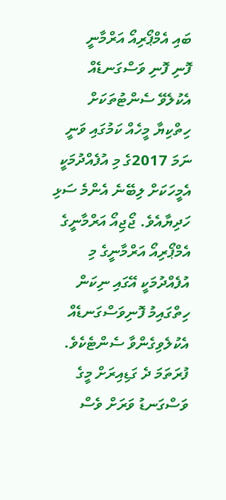ބައި އެމްޕޯރިއޯ އަރްމާނީ
ފޮނި ފޮނި ވަސްގަނޑެއް އެކުލެވޭ ސެންޓުތަކަށް ހިތްކިޔާ މީހެއް ކަމުގައި ވަނީ ނަމަ 2017ގެ މި އުފެއްދުމަކީ އެމީހަކަށް ލިބޭނެ އެންމެ ސަޅި ހަދިޔާއެވެ. ޖޯޖިއޯ އަރްމާނީގެ އެމްޕޯރިއޯ އަރްމާނީގެ މި އުފެއްދުމަކީ އޭގައި ނިކަން ހިތްގައިމު ފޮނިވަސްގަނޑެއް އެކުލެވިގެންވާ ސެންޓެކެވެ. ފުރަތަމަ ދެ ގަޑިއިރަށް މީގެ ވަސްގަނޑު ވަރަށް ވެސް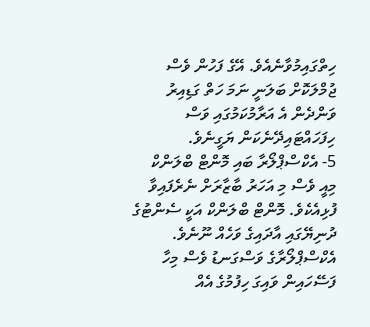ހިތްގައިމުވާނެއެވެ. އޭގެ ފަހުން ވެސް ޖުމްލަކޮށް ބަލަނީ ނަމަ ހަތް ގަޑިއިރު ވަންދެން އެ އަރާމުކަމުގައި ވަސް ހިފަހައްޓައިދޭނެކަން ޔަގީނެވެ.
5- އެކްސްޕްލޯރާ ބައި މޮންޓް ބްލަންކް
މިއީ ވެސް މި އަހަރު ބާޒާރަށް ނެރެފައިވާ ފުޅިއެކެވެ. މޮންޓް ބްލަންކް އަކީ ސެންޓުގެ ދުނިޔޭގައި އާދައިގެ ވަހެއް ނޫނެވެ. އެކްސްޕްލޯރާގެ ވަސްގަނޑު ވެސް މިހާ ފަސޭހައިން ވައިގަ ހިފުމުގެ އެއް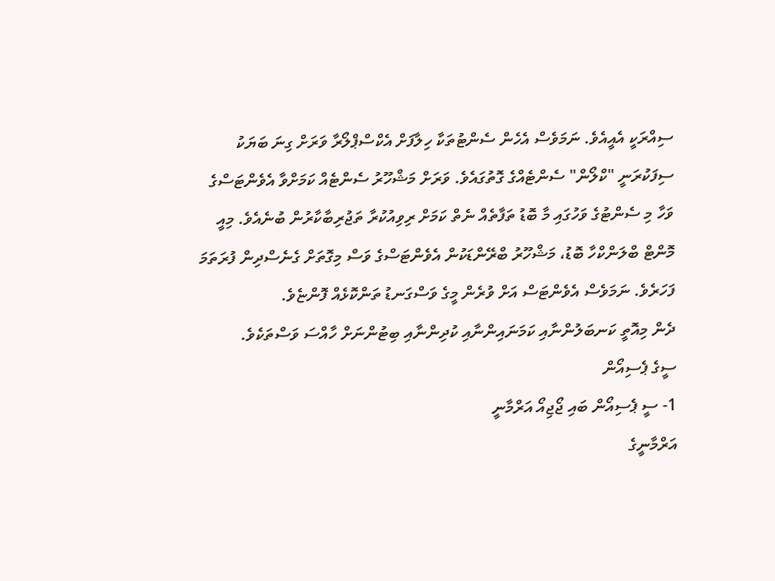ސިއްރަކީ އެއީއެވެ. ނަމަވެސް އެހެން ސެންޓުތަކާ ހިލާފަށް އެކްސްޕްލޯރާ ވަރަށް ގިނަ ބަޔަކު ސިފަކުރަނީ "ކްލޯން" ސެންޓެއްގެ ގޮތުގައެވެ. ވަރަށް މަޝްހޫރު ސެންޓެއް ކަމަށްވާ އެވެންޓަސްގެ ވަހާ މި ސެންޓުގެ ވަހުގައި މާ ބޮޑު ތަފާތެއް ނެތް ކަމަށް ރިވިއުކުރާ ތަޖުރިބާކާރުން ބުނެއެވެ. މިއީ މޮންޓް ބްލަންކްހާ ބޮޑު، މަޝްހޫރު ބްރޭންޑަކުން އެވެންޓަސްގެ ވަސް މިގޮތަށް ގެނެސްދިން ފުރަތަމަ ފަހަރެވެ. ނަމަވެސް އެވެންޓަސް އަށް ވުރެން މީގެ ވަސްގަނޑު ތަންކޮޅެއް ފޮންޏެވެ.
ދެން މިއޮތީ ކަނބަލުންނާއި ކަމަނައިންނާއި ކުދިންނާއި ބިޓުންނަށް ހާއްސަ ވަސްތަކެވެ.
ސީގެ ޕެސިއޯން
1- ސީ ޕެސިއޯން ބައި ޖޯޖިއޯ އަރްމާނީ
އަރްމާނީގެ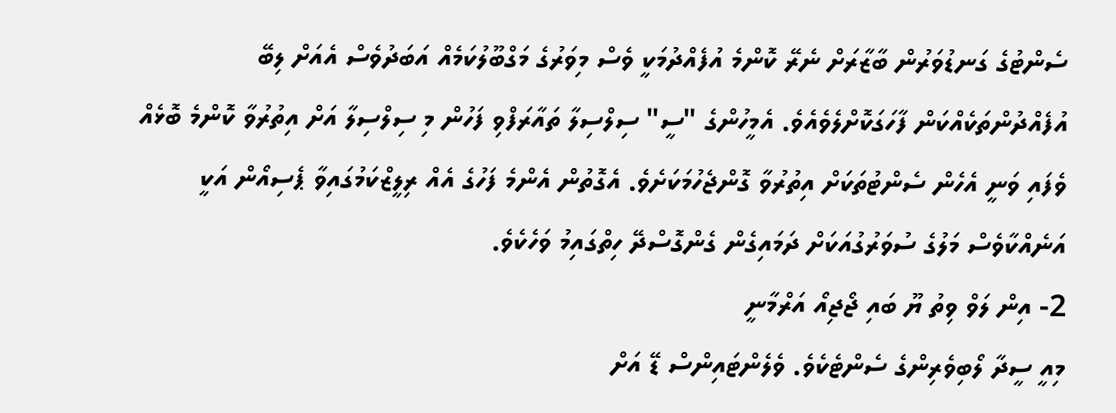ސެންޓުގެ ގަނޑުވަރުން ބާޒާރަށް ނެރޭ ކޮންމެ އުފެއްދުމަކީ ވެސް މިވަރުގެ މަގްބޫލުކަމެއް އަބަދުވެސް އެއަށް ލިބޭ އުފެއްދުންތަކެއްކަން ފާހަގަކޮށްލެވެއެވެ. އެމީހުންގެ "ސީ" ސިލްސިލާ ތައާރަފްވި ފަހުން މި ސިލްސިލާ އަށް އިތުރުވާ ކޮންމެ ބޮޅެއް ވެފައި ވަނީ އެހެން ސެންޓުތަކަށް އިތުރުވާ ގޮންޖެހުމަކަށެވެ. އެގޮތުން އެންމެ ފަހުގެ އެއް ރިލީޒްކަމުގައިވާ ޕެސިއޯން އަކީ އަނެއްކާވެސް މަލުގެ ސުވަރުގުއަކަށް ދަމައިގެން ގެންގޮސްދޭ ހިތްގައިމު ވަހެކެވެ.
2- އިން ލަވް ވިތު ޔޫ ބައި ޖޯޖިއޯ އަރްމާނީ
މިއީ ސީދާ ލޯބިވެރިންގެ ސެންޓެކެވެ. ވެލެންޓައިންސް ޑޭ އަށް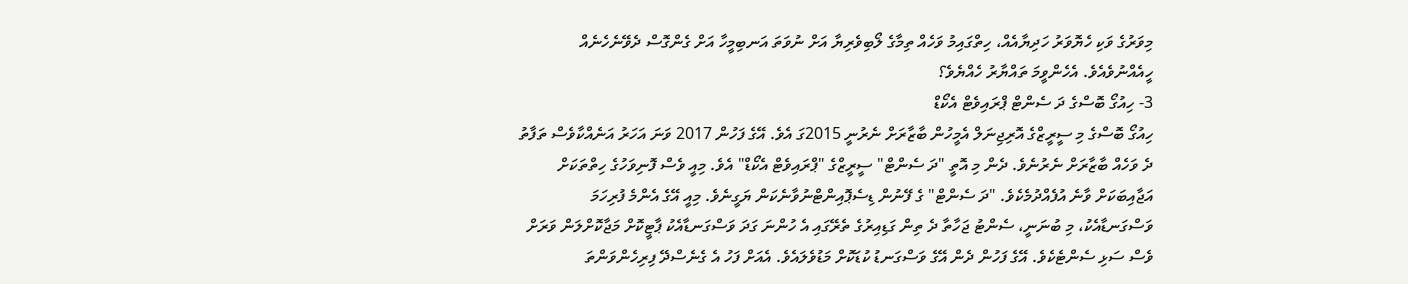މިވަރުގެ ވަކި ހެޔޮވަރު ހަދިޔާއެއް، ހިތްގައިމު ވަހެއް ތިމާގެ ލޯބިވެރިޔާ އަށް ނުވަތަ އަނބިމީހާ އަށް ގެންގޮސް ދެވޭނެހެނެއް ހީއެއްނުވެއެވެ. އެހެންވީމަ ތައްޔާރު ހެއްޔެވެ؟
3- ހިއުގޯ ބޮސްގެ ދަ ސެންޓް ޕްރައިވެޓް އެކޯޑް
ހިއުގޯ ބޮސްގެ މި ސީރީޒްގެ އޮރިޖިނަލް އެމީހުން ބާޒާރަށް ނެރުނީ 2015ގަ އެވެ. އޭގެ ފަހުން 2017 ވަނަ އަހަރު އަނެއްކާވެސް ތަފާތު ދެ ވަހެއް ބާޒާރަށް ނެރުނެވެ. ދެން މި އޮތީ "ދަ ސެންޓް" ސީރީޒްގެ "ޕްރައިވެޓް އެކޯޑް" އެވެ. މިއީ ވެސް ފޮނިވަހުގެ ހިތްތަކަށް އަޖާއިބަކަށް ވާނެ އުފެއްދުމެކެވެ. "ދަ ސެންޓް" ގެ ފޭނުން ޑިސެޕޮއިންޓްނުވާނެކަން ޔަގީނެވެ. މިއީ އޭގެ އެންމެ ފުރިހަމަ ވަސްގަނޑާއެކު، މި ބުނަނީ، ސެންޓު ޖަހާތާ ދެ ތިން ގަޑިއިރުގެ ތެރޭގައި އެ ހުންނަ ގަދަ ވަސްގަނޑާއެކު ޕާޓީކޮށް މަޖާކޮށްލަން ވަރަށް ވެސް ސަޅި ސެންޓެކެވެ. އޭގެ ފަހުން ދެން އޭގެ ވަސްގަނޑު ކުޑަކޮށް މަޑުވެލައެވެ. އެއަށް ފަހު އެ ގެނެސްދޭ ފިރިހެންވަންތަ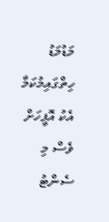މަޑުމަޑު ހިތްގައިމުކަމާ އެކު އޮފީހަށް ވެސް މި ސެންޓު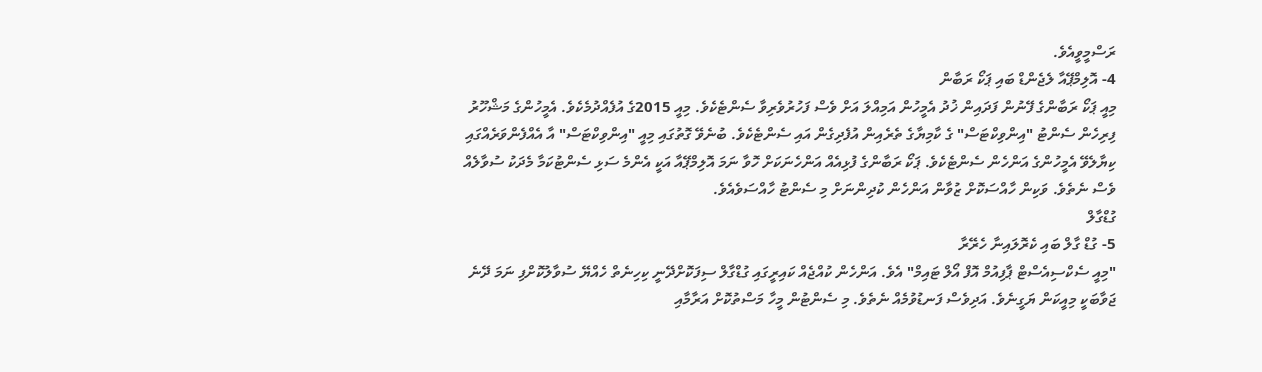ރަސްމީވީއެވެ.
4- އޮލިމްޕޭއާ ލެޖެންޑް ބައި ޕަކޯ ރަބާން
މިއީ ޕަކޯ ރަބާންގެ ފޭނުން ފަދައިން ޚުދު އެމީހުން އަމިއްލަ އަށް ވެސް ފަހުރުވެރިވާ ސެންޓެކެވެ. މިއީ 2015ގެ އުފެއްދުމެކެވެ. އެމީހުންގެ މަޝްހޫރު ފިރިހެން ސެންޓު "އިންވިކްޓަސް" ގެ ކާމިޔާގެ ތެރެއިން އުފެދިގެން އައި ސެންޓެކެވެ. ބުނެވޭ ގޮތުގައި މިއީ "އިންވިކްޓަސް" އާ އެއްފެންވަރެއްގައި ކިޔާލެވޭ އެމީހުންގެ އަންހެން ސެންޓެކެވެ. ޕަކޯ ރަބާންގެ ފުޅިއެއް އަންހެނަކަށް ހޮވާ ނަމަ އޮލިމްޕޭއާ އަކީ އެންމެ ސަޅި ސެންޓުކަމާ މެދަކު ސުވާލެއް ވެސް ނެތެވެ. ވަކިން ހާއްސަކޮށް ޒުވާން އަންހެން ކުދިންނަށް މި ސެންޓު ހާއްސަވެއެވެ.
ގުޑްގާލް
5- ގުޑް ގާލް ބައި ކެރޮލައިނާ ހެރޭރާ
"މިއީ ސެކްސިއެސްޓް ޕާފިއުމް އޮފް އޯލް ޓައިމް" އެވެ. އަންހެން ކުއްޖެއް ކައިރީގައި ގުޑްގާލް ސިފަކޮށްދޭނީ ކިހިނެތް ހެއްޔޭ ސުވާލުކޮށްފި ނަމަ ދޭނެ ޖަވާބަކީ މިއީކަން ޔަގީނެވެ. އަދިވެސް ފަނޑުވުމެއް ނެތެވެ. މި ސެންޓުން މީހާ މަސްތުކޮށް އަރާމާއި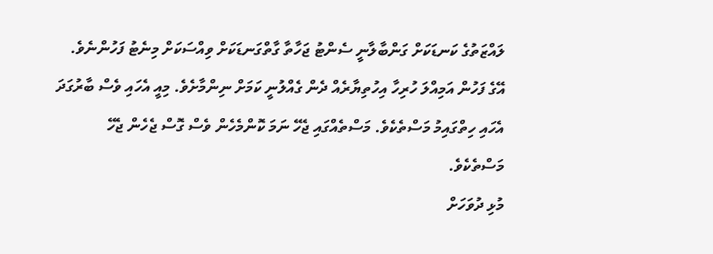ލައްޒަތުގެ ކަނޑަކަށް ގަންބާލާނީ ސެންޓު ޖަހާތާ ގާތްގަނޑަކަށް ވިއްސަކަށް މިނެޓު ފަހުންނެވެ. އޭގެ ފަހުން އަމިއްލަ ހުރިހާ އިހުތިޔާރެއް ދެން ގެއްލުނީ ކަމަށް ނިންމާށެވެ. މިއީ އެހައި ވެސް ބާރުގަދަ އެހައި ހިތްގައިމު މަސްތެކެވެ. މަސްތެއްގައި ޖެހޭ ނަމަ ކޮންމެހެން ވެސް ގޮސް ޖެހެން ޖެހޭ މަސްތެކެވެ.
މުޅި ދުވަހަށް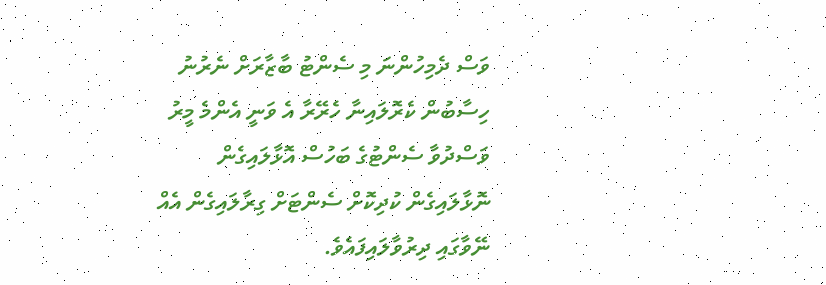ވަސް ދެމިހުންނަ މި ސެންޓު ބާޒާރަށް ނެރުނު ހިސާބުން ކެރޮލައިނާ ހެރޭރާ އެ ވަނީ އެންމެ މީރު ވަސްދުވާ ސެންޓުގެ ބަހުސް އޮޅާލައިގެން ނޮޅާލައިގެން ކުދިކޮށް ސެންޓަށް ގިރާލައިގެން އެއް ނޭވާގައި ދިރުވާލައިފައެވެ.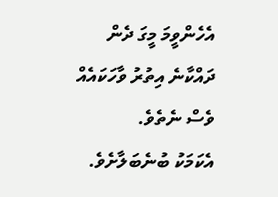އެހެންވީމަ މީގަ ދެން ދައްކާނެ އިތުރު ވާހަކައެއް ވެސް ނެތެވެ.
އެކަމަކު ބުނެބަލާށެވެ.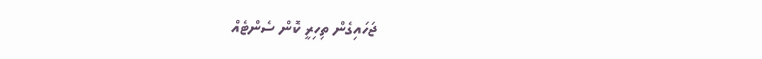ޖަހައިގެން ތިހިރީ ކޮން ސެންޓެއް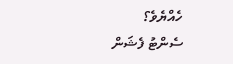ހެއްޔެވެ؟
ސެންޓު ފެޝަން